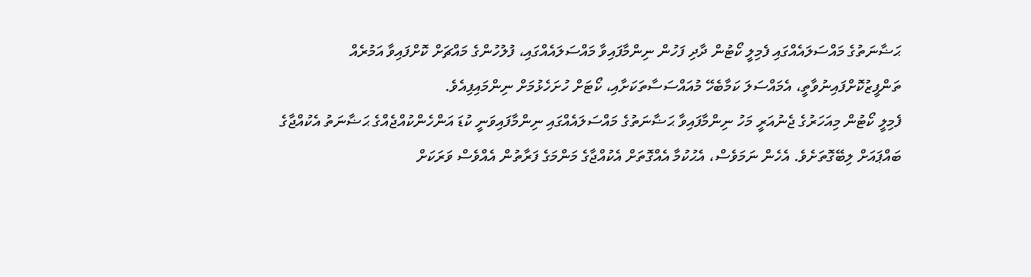ޙަޟާނަތުގެ މައްސަލައެއްގައި ފެމިލީ ކޯޓުން ދާދި ފަހުން ނިންމާފައިވާ މައްސަލައެއްގައި، ފުލުހުންގެ މައްޗަށް ކޮށްފައިވާ އަމުރެއް ތަންފީޒުކޮށްފައިނުވާތީ، އެމައްސަލަ ކަމާބެހޭ މުއައްސަސާތަކަށާއި، ކޯޓަށް ހުށަހެޅުމަށް ނިންމައިފިއެވެ.
ފެމިލީ ކޯޓުން މިއަހަރުގެ ޖެނުއަރީ މަހު ނިންމާފައިވާ ޙަޟާނަތުގެ މައްސަލައެއްގައި ނިންމާފައިވަނީ ކުޑަ އަންހެންކުއްޖެއްގެ ޙަޟާނަތު އެކުއްޖާގެ ބައްޕައަށް ލިބޭގޮތަށެވެ. އެހެން ނަމަވެސް، އެޙުކުމާ އެއްގޮތަށް އެކުއްޖާގެ މަންމަގެ ފަރާތުން އެއްވެސް ވަރަކަށް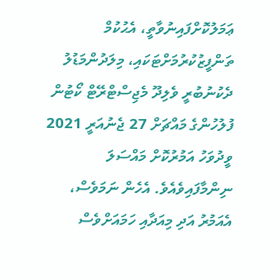ޢަމަލުކޮށްފައިނުވާތީ، އެޙުކުމް ތަންފީޒުކުރުމަށްޓަކައި، މިލަދުންމަޑުލު ދެކުނުބުރީ ވެލިދޫ މެޖިސްޓްރޭޓް ކޯޓުން ފުލުހުންގެ މައްޗަށް 27 ޖެނުއަރީ 2021 ވީދުވަހު އަމުރުކޮށް މައްސަލަ ނިންމާފައިވެއެވެ. އެހެން ނަމަވެސް، އެއަމުރު އަދި މިއަދާއި ހަމައަށްވެސް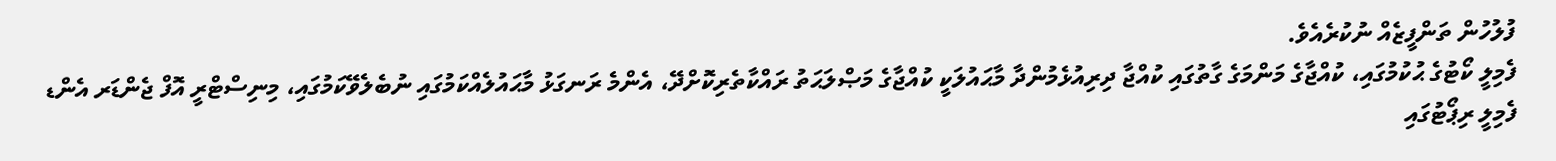ފުލުހުން ތަންފީޒެއް ނުކުރެއެވެ.
ފެމިލީ ކޯޓުގެ ޙުކުމުގައި، ކުއްޖާގެ މަންމަގެ ގާތުގައި ކުއްޖާ ދިރިއުޅެމުންދާ މާޙައުލަކީ ކުއްޖާގެ މަޞްލަޙަތު ރައްކާތެރިކޮށްދޭ، އެންމެ ރަނގަޅު މާޙައުލެއްކަމުގައި ނުބެލެވޭކަމުގައި، މިނިސްޓްރީ އޮފް ޖެންޑަރ އެންޑ ފެމިލީ ރިޕޯޓުގައި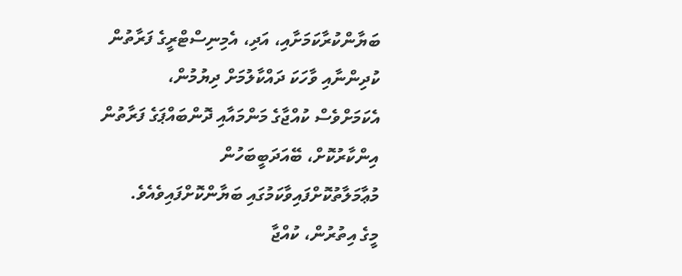ބަޔާންކުރާކަމަށާއި، އަދި، އެމިނިސްޓްރީގެ ފަރާތުން ކުދިންނާއި ވާހަކަ ދައްކާލުމަށް ދިޔުމުން، އެކަމަށްވެސް ކުއްޖާގެ މަންމައާއި ދޮންބައްޕަގެ ފަރާތުން އިންކާރުކޮށް، ބޭއަދަބީބަހުން މުޢާމަލާތުކޮށްފައިވާކަމުގައި ބަޔާންކޮށްފައިވެއެވެ.
މީގެ އިތުރުން، ކުއްޖާ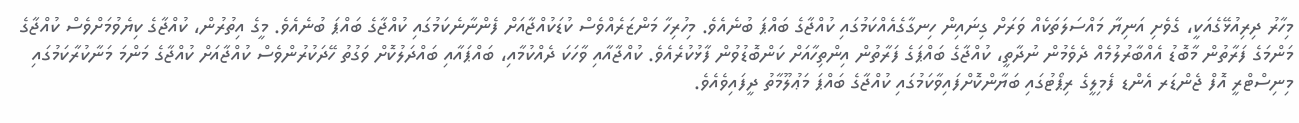މިހާރު ދިރިއުޅޭގެއަކީ، ގެވެށި އަނިޔާ މައްސަލަތަކެއް ވަރަށް ގިނައިން ހިނގާގެއެއްކަމުގައި ކުއްޖާގެ ބައްޕަ ބުނެއެވެ. މިހުރިހާ މަންޒަރެއްވެސް ކުޑަކުއްޖާއަށް ފެންނާނެކަމުގައި ކުއްޖާގެ ބައްޕަ ބުނެއެވެ. މީގެ އިތުރުން، ކުއްޖާގެ ކިޔެވުމަށްވެސް ކުއްޖާގެ މަންމަގެ ފަރާތުން މާބޮޑު އެއްބާރުލުމެއް ދެވެމުން ނުދާތީ، ކުއްޖާގެ ބައްޕަގެ ފަރާތުން އިންތިހާއަށް ކަންބޮޑުވުން ފާޅުކުރެއެވެ. ކުއްޖާއާއި ވާހަކަ ދެއްކުމާއި، ބައްޕައާއި ބައްދަލުކޮށް ވަގުތު ހޭދަކުރުންވެސް ކުއްޖާއަށް ކުއްޖާގެ މަންމަ މަނާކުރާކަމުގައި މިނިސްޓްރީ އޮފް ޖެންޑަރ އެންޑ ފެމިލީގެ ރިޕޯޓުގައި ބަޔާންކޮށްފައިވާކަމުގައި ކުއްޖާގެ ބައްޕަ މަޢުލޫމާތު ދީފައިވެއެވެ.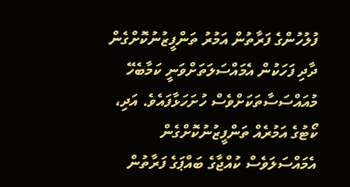ފުލުހުންގެ ފަރާތުން އަމުރު ތަންފީޒުނުކޮށްގެން ދާދި ފަހަކުން އެމައްސަލަތަށްވަނީ ކަމާބެހޭ މުއައްސަސާތަކަށްވެސް ހުށަހަޅާފައެވެ. އަދި، ކޯޓުގެ އަމުރެއް ތަންފީޒުނުކޮށްގެން އެމައްސަލަވެސް ކުއްޖާގެ ބައްޕަގެ ފަރާތުން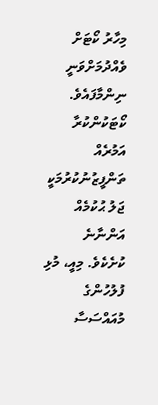މިހާރު ކޯޓަށް ވެއްދުމަށްވަނީ ނިންމާފައެވެ. ކޯޓަކުންކުރާ އަމުރެއް ތަންފީޒުނުކުރުމަކީ ޖަލު ޙުކުމެއް އަންނާނެ ކުށެކެވެ. މިއީ، މުޅި ފުލުހުންގެ މުއައްސަސާ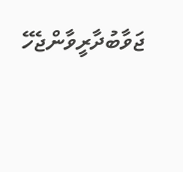ޖަވާބުދާރީވާންޖެހޭ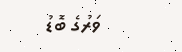ވަރުގެ ބޮޑު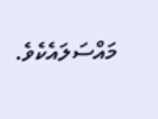މައްސަލައެކެވެ.